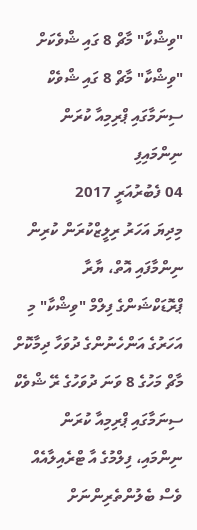"ވިޝްކާ" މާޗް 8 ގައި ޝްވެކަށް
"ވިޝްކާ" މާޗް 8 ގައި ޝްވެކް ސިނަމާގައި ޕްރިމިއާ ކުރަން ނިންމައިފި
04 ފެބުރުއަރީ 2017
މިދިޔަ އަހަރު ރިލީޒްކުރަން ކުރިން ނިންމާފައި އޮތް، ޔާރާ ޕްރޮޑަކްޝަންގެ ފިލްމް "ވިޝްކާ" މި އަހަރުގެ އަންހެނުންގެ ދުވަހާ ދިމާކޮށް މާޗް މަހުގެ 8 ވަނަ ދުވަހުގެ ރޭ ޝްވެކް ސިނަމާގައި ޕްރިމިއާ ކުރަން ނިންމައި، ފިލްމުގެ އާ ޓްރެއިލާއެއް ވެސް ބެލުންތެރިންނަށް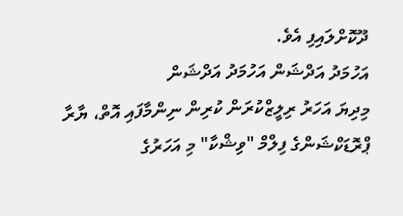ދޫކޮށްލައިފި އެވެ.
އަހުމަދު އަދްޝަން އަހުމަދު އަދްޝަން
މިދިޔަ އަހަރު ރިލީޒްކުރަން ކުރިން ނިންމާފައި އޮތް، ޔާރާ ޕްރޮޑަކްޝަންގެ ފިލްމް "ވިޝްކާ" މި އަހަރުގެ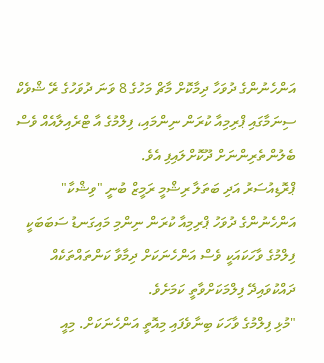އަންހެނުންގެ ދުވަހާ ދިމާކޮށް މާޗް މަހުގެ 8 ވަނަ ދުވަހުގެ ރޭ ޝްވެކް ސިނަމާގައި ޕްރިމިއާ ކުރަން ނިންމައި، ފިލްމުގެ އާ ޓްރެއިލާއެއް ވެސް ބެލުންތެރިންނަށް ދޫކޮށްލައިފި އެވެ.
ޕްރޮޑިއުސަރު އަދި ބަތަލާ ރިޝްމީ ރަމީޒް ބުނީ "ވިޝްކާ" އަންހެނުންގެ ދުވަހު ޕްރިމިއާ ކުރަން ނިންމި މައިގަނޑު ސަބަބަކީ ފިލްމުގެ ވާހަކައަކީ ވެސް އަންހެނަކަށް ދިމާވާ ކަންތައްތަކެއް ދައްކުވައިދޭ ފިލްމަކަށްވާތީ ކަމަށެވެ.
"މުޅި ފިލްމުގެ ވާހަކަ ބިނާވެފައި މިއޮތީ އަންހެނަކަށް. މިއީ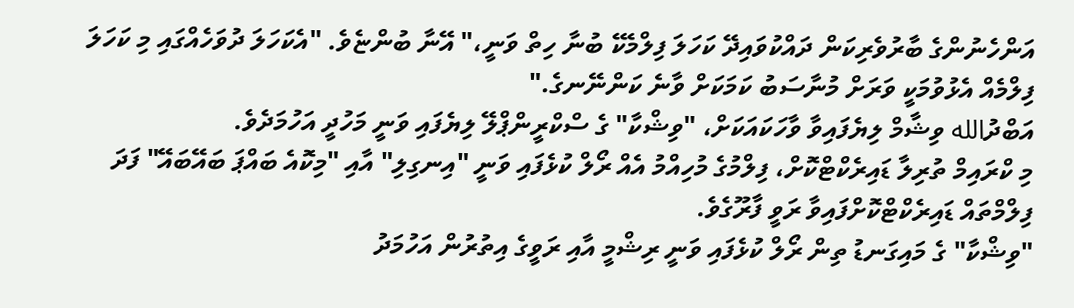އަންހެނުންގެ ބާރުވެރިކަން ދައްކުވައިދޭ ކަހަލަ ފިލްމެކޭ ބުނާ ހިތް ވަނީ،" އޭނާ ބުންޏެވެ. "އެކަހަލަ ދުވަހެއްގައި މި ކަހަލަ ފިލްމެއް އެޅުވުމަކީ ވަރަށް މުނާސަބު ކަމަކަށް ވާނެ ކަންނޭނގެ."
އަބްދުالله ވިޝާމް ލިޔެފައިވާ ވާހަކައަކަށް، "ވިޝްކާ" ގެ ސްކްރީންޕްލޭ ލިޔެފައި ވަނީ މަހުދީ އަހުމަދެވެ.
މި ކްރައިމް ތުރިލާ ޑައިރެކްޓްކޮށް، ފިލްމުގެ މުހިއްމު އެއް ރޯލް ކުޅެފައި ވަނީ "އިނގިލި" އާއި "މިކޮއެ ބައްޕަ ބައޭބައޭ" ފަދަ ފިލްމްތައް ޑައިރެކްޓްކޮށްފައިވާ ރަވީ ފާރޫގެވެ.
"ވިޝްކާ" ގެ މައިގަނޑު ތިން ރޯލް ކުޅެފައި ވަނީ ރިޝްމީ އާއި ރަވީގެ އިތުރުން އަހުމަދު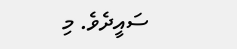ސައީދެވެ. މި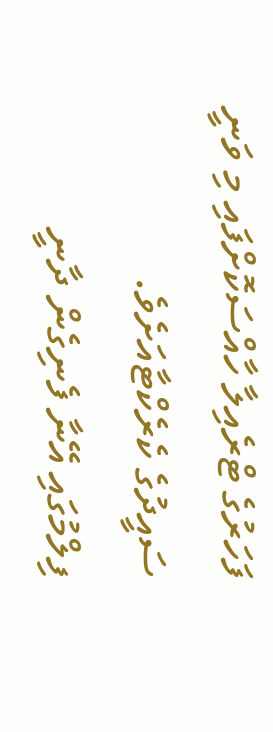ފަހަރުގެ ޓްރެއިލާ ހާއްސަކޮށްފައި މި ވަނީ ސައީދުގެ ކެރެކްޓާއަށެވެ.
ފިލްމުގައި އޭނާ ފެނިގެން ދާނީ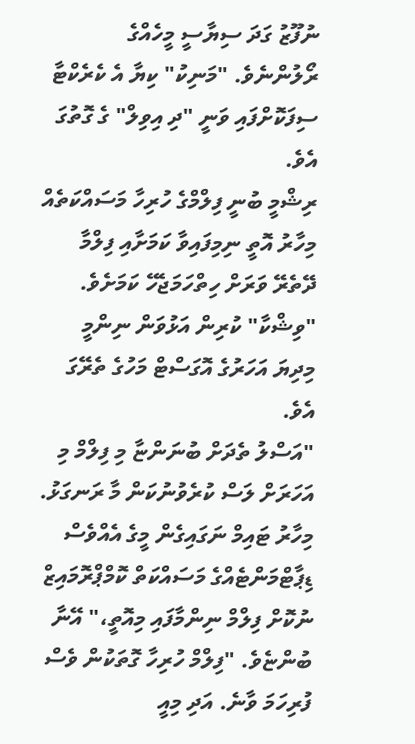ނުފޫޒު ގަދަ ސިޔާސީ މީހެއްގެ ރޯލުންނެވެ. "މަނިކު" ކިޔާ އެ ކެރެކްޓާ ސިފަކޮށްފައި ވަނީ "ދި އިވިލް" ގެ ގޮތުގަ އެވެ.
ރިޝްމީ ބުނީ ފިލްމްގެ ހުރިހާ މަސައްކަތެއް މިހާރު އޮތީ ނިމިފައިވާ ކަމަށާއި ފިލްމާ ދޭތެރޭ ވަރަށް ހިތްހަމަޖެހޭ ކަމަށެވެ.
"ވިޝްކާ" ކުރިން އަޅުވަން ނިންމީ މިދިޔަ އަހަރުގެ އޮގަސްޓް މަހުގެ ތެރޭގަ އެވެ.
"އަސްލު ތެދަށް ބުނަންޏާ މި ފިލްމް މި އަހަރަށް ލަސް ކުރެވުނުކަން މާ ރަނގަޅު. މިހާރު ޓައިމް ނަގައިގެން މީގެ އެއްވެސް ޑިޕާޓްމަންޓެއްގެ މަސައްކަތް ކޮމްޕްރޮމައިޒް ނުކޮށް ފިލްމް ނިންމާފައި މިއޮތީ،" އޭނާ ބުންޏެވެ. "ފިލްމް ހުރިހާ ގޮތަކުން ވެސް ފުރިހަމަ ވާނެ. އަދި މިއީ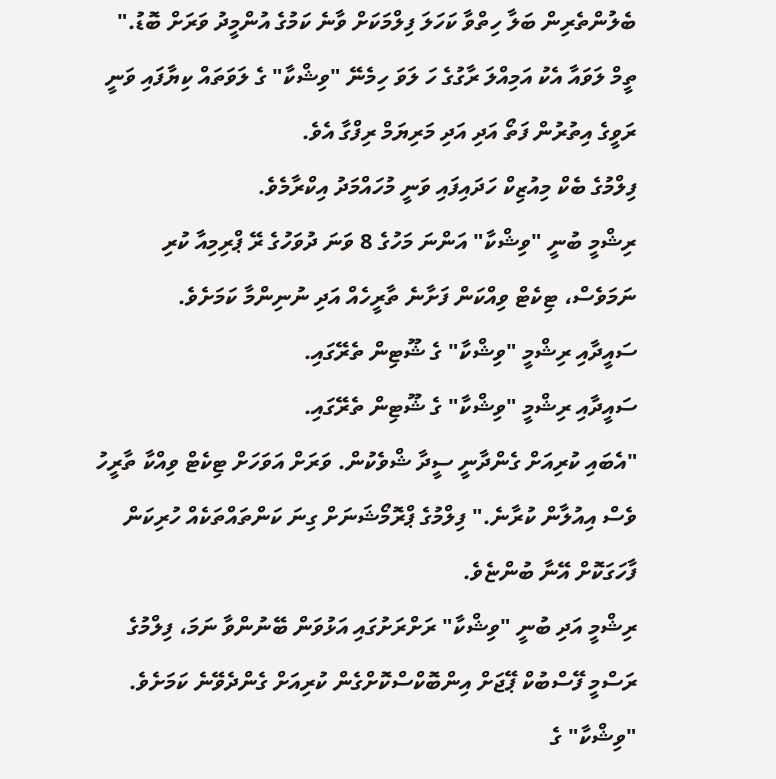ބެލުންތެރިން ބަލާ ހިތްވާ ކަހަލަ ފިލްމަކަށް ވާނެ ކަމުގެ އުންމީދު ވަރަށް ބޮޑު."
ތީމް ލަވައާ އެކު އަމިއްލަ ރާގުގެ ހަ ލަވަ ހިމެނޭ "ވިޝްކާ" ގެ ލަވަތައް ކިޔާފައި ވަނީ ރަވީގެ އިތުރުން ފަތޯ އަދި އަދި މަރިޔަމް ރިފްގާ އެވެ.
ފިލްމުގެ ބެކް މިއުޒިކް ހަދައިފައި ވަނީ މުހައްމަދު އިކްރާމެވެ.
ރިޝްމީ ބުނީ "ވިޝްކާ" އަންނަ މަހުގެ 8 ވަނަ ދުވަހުގެ ރޭ ޕްރިމިއާ ކުރި ނަމަވެސް، ޓިކެޓް ވިއްކަން ފަށާނެ ތާރީހެއް އަދި ނުނިންމާ ކަމަށެވެ.
ސައީދާއި ރިޝްމީ "ވިޝްކާ" ގެ ޝޫޓިން ތެރޭގައި.
ސައީދާއި ރިޝްމީ "ވިޝްކާ" ގެ ޝޫޓިން ތެރޭގައި.
"އެބައި ކުރިއަށް ގެންދާނީ ސީދާ ޝްވެކުން. ވަރަށް އަވަހަށް ޓިކެޓް ވިއްކާ ތާރީހު ވެސް އިއުލާން ކުރާނެ." ފިލްމުގެ ޕްރޮމޯޝަނަށް ގިނަ ކަންތައްތަކެއް ހުރިކަން ފާހަގަކޮށް އޭނާ ބުންޏެވެ.
ރިޝްމީ އަދި ބުނީ "ވިޝްކާ" ރަށްރަށުގައި އަޅުވަން ބޭނުންވާ ނަމަ، ފިލްމުގެ ރަސްމީ ފޭސްބުކް ޕޭޖަށް އިންބޮކްސްކޮށްގެން ކުރިއަށް ގެންދެވޭނެ ކަމަށެވެ.
"ވިޝްކާ" ގެ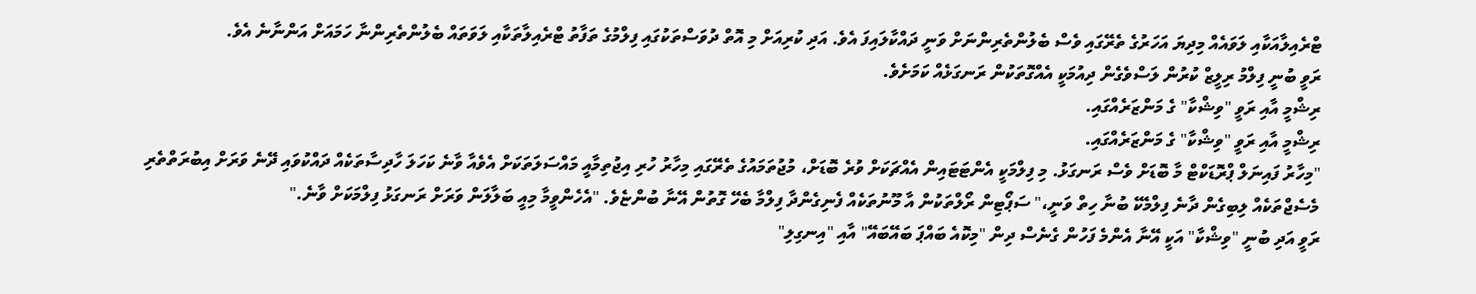ޓްރެއިލާއަކާއި ލަވައެއް މިދިޔަ އަހަރުގެ ތެރޭގައި ވެސް ބެލުންތެރިންނަށް ވަނީ ދައްކާލައިފަ އެވެ. އަދި ކުރިއަށް މި އޮތް ދުވަސްތަކުގައި ފިލްމުގެ ތަފާތު ޓްރެއިލާތަކާއި ލަވަތައް ބެލުންތެރިންނާ ހަމައަށް އަންނާނެ އެވެ.
ރަވީ ބުނީ ފިލްމު ރިލީޒް ކުރުން ލަސްވެގެން ދިއުމަކީ އެއްގޮތަކުން ރަނގަޅެއް ކަމަށެވެ.
ރިޝްމީ އާއި ރަވީ "ވިޝްކާ" ގެ މަންޒަރެއްގައި.
ރިޝްމީ އާއި ރަވީ "ވިޝްކާ" ގެ މަންޒަރެއްގައި.
"މިހާރު ފައިނަލް ޕްރޮޑަކްޓް މާ ބޮޑަށް ވެސް ރަނގަޅު. މި ފިލްމަކީ އެންޓަޓައިން އެއްޗަކަށް ވުރެ ބޮޑަށް، މުޖުތަމައުގެ ތެރޭގައި މިހާރު ހުރި އިޖުތިމާއީ މައްސަލަތަކަށް އެވެއާ ވާނެ ކަހަލަ ހާދިސާތަކެއް ދައްކުވައި ދޭނެ ވަރަށް އިބުރަތްތެރި މެސެޖްތަކެއް ލިބިގެން ދާނެ ފިލްމެކޭ ބުނާ ހިތް ވަނީ،" ސަޕޯޓިން ރޯލްތަކުން އާ މޫނުތަކެއް ފެނިގެންދާ ފިލްމާ ބެހޭ ގޮތުން އޭނާ ބުންޏެވެ. "އެހެންވީމާ މިއީ ބަލާލަން ވަރަށް ރަނގަޅު ފިލްމަކަށް ވާނެ."
ރަވީ އަދި ބުނީ "ވިޝްކާ" އަކީ އޭނާ އެންމެ ފަހުން ގެނެސް ދިން "މިކޮއެ ބައްޕަ ބައޭބައޭ" އާއި "އިނގިލި"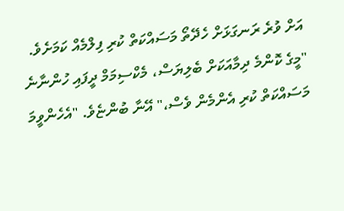އަށް ވުރެ ރަނގަޅަށް ހެދޭތޯ މަސައްކަތް ކުރި ފިލްމެއް ކަމަށެވެ.
"މީގެ ކޮންމެ ދިމާއަކަށް ބެލިޔަސް، މެކްސިމަމް ދީފައި ހުންނާނެ މަސައްކަތް ކުރި އެންމެން ވެސް،" އޭނާ ބުންޏެވެ. "އެހެންވީމަ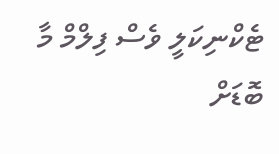ޓެކްނިކަލީ ވެސް ފިލްމް މާ ބޮޑަށް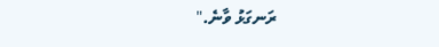ރަނގަޅު ވާނެ."